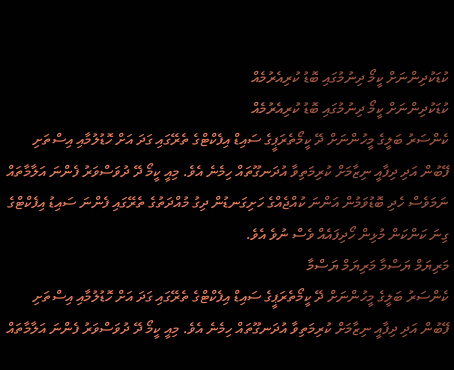ކުޑަކުދިންނަށް ކީމޯ ދިނުމުގައި ބޮޑު ކުރިއެރުމެއް
ކުޑަކުދިންނަށް ކީމޯ ދިނުމުގައި ބޮޑު ކުރިއެރުމެއް
ކެންސަރު ބަލީގެ މީހުންނަށް ދޭ ކީމޯތެރަޕީގެ ސައިޑް އިފެކްޓްގެ ތެރޭގައި ގަދަ އަށް ހޮޑުލުމާއި އިސްތަށި ފޭބުން އަދި ދިފާއީ ނިޒާމަށް ކުރިމަތިވާ އުދަނގޫތައް ހިމެނެ އެވެ. މިއީ ކީމޯ ދޭ ދުވަސްވަރު ފެންނަ އަލާމާތައް ނަމަވެސް ހެދި ބޮޑުވަމުން އަންނަ ކުއްޖެއްގެ ހަށިގަނޑުން ދިގު މުއްދަތުގެ ތެރޭގައި ފެންނަ ސައިޑު އިފެކްޓްގެ ގިނަ ކަންކަން މުޅިން ހޯދިފައެއް ވެސް ނުވެ އެވެ.
މަރިޔަމް ޔަސްމާ މަރިޔަމް ޔަސްމާ
ކެންސަރު ބަލީގެ މީހުންނަށް ދޭ ކީމޯތެރަޕީގެ ސައިޑް އިފެކްޓްގެ ތެރޭގައި ގަދަ އަށް ހޮޑުލުމާއި އިސްތަށި ފޭބުން އަދި ދިފާއީ ނިޒާމަށް ކުރިމަތިވާ އުދަނގޫތައް ހިމެނެ އެވެ. މިއީ ކީމޯ ދޭ ދުވަސްވަރު ފެންނަ އަލާމާތައް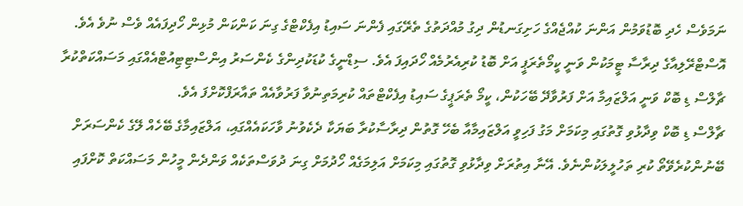ނަމަވެސް ހެދި ބޮޑުވަމުން އަންނަ ކުއްޖެއްގެ ހަށިގަނޑުން ދިގު މުއްދަތުގެ ތެރޭގައި ފެންނަ ސައިޑު އިފެކްޓްގެ ގިނަ ކަންކަން މުޅިން ހޯދިފައެއް ވެސް ނުވެ އެވެ.
އޮސްޓްރޭލިއާގެ ދިރާސާ ޓީމަކުން ވަނީ ކީމޯތެރަޕީ އަށް ބޮޑު ކުރިއެރުމެއް ހޯދައިފަ އެވެ. ސިޑްނީގެ ކުޑަކުދިންގެ ކެންސަރު އިންސްޓިޓިއުޓްއެއްގައި މަސައްކަތްކުރާ ޗާލްސް ޑި ބޮކް ވަނީ އަލްޒައިމާ އަށް ފަރުވާދޭ ބޭހަކުން، ކީމޯ ތެރަޕީގެ ސައިޑު އިފެކްޓްތައް ކުރިމަތިނުވާ ފަރުވާއެއް ތައާރަފްކޮށްފަ އެވެ.
ޗާލްސް ޑި ބޮކް ވިދާޅުވި ގޮތުގައި މިކަމަށް މަގު ފަހިވީ އަލްޒައިމާއާ ބެހޭ ގޮތުން ދިރާސާކުރާ ބަޔަކާ ދެކެވުނު ވާހަކައެއްގައި، އަލްޒައިމާގެ ބޭހެއް ލޭގެ ކެންސަރަށް ބޭނުންކުރެވޭތޯ ކުރި ތަހުލީލަކުންނެވެ. އޭނާ އިތުރަށް ވިދާޅުވި ގޮތުގައި މިކަމަށް އަލިމަގެއް ހޯދުމަށް ގިނަ ދުވަސްތަކެއް ވަންދެން މީހުން މަސައްކަތް ކޮށްފައި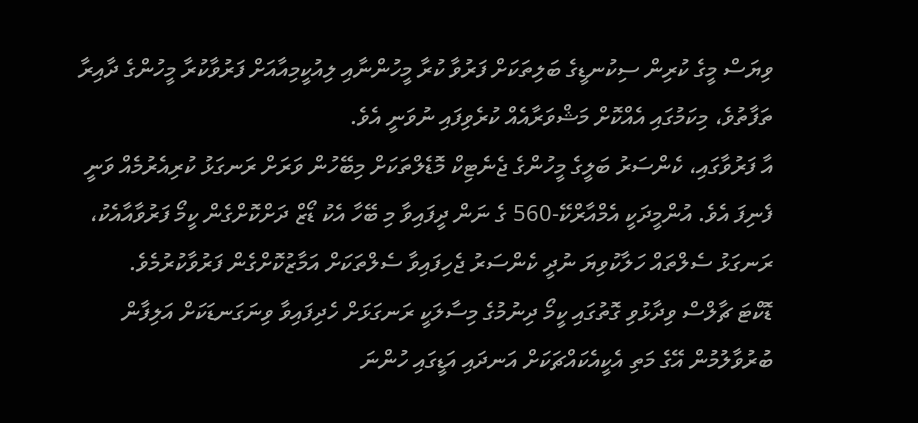ވިޔަސް މީގެ ކުރިން ސިކުނޑީގެ ބަލިތަކަށް ފަރުވާ ކުރާ މީހުންނާއި ލިއުކީމިއާއަށް ފަރުވާކުރާ މީހުންގެ ދާއިރާ ތަފާތުވެ، މިކަމުގައި އެއްކޮށް މަޝްވަރާއެއް ކުރެވިފައި ނުވަނީ އެވެ.
އާ ފަރުވާގައި، ކެންސަރު ބަލީގެ މީހުންގެ ޖެނެޓިކް މޮޑެލްތަކަށް މިބޭހުން ވަރަށް ރަނގަޅު ކުރިއެރުމެއް ވަނީ ފެނިފަ އެވެ. އުންމީދަކީ އެމްއާރްކޭ-560 ގެ ނަން ދީފައިވާ މި ބޭހާ އެކު ޑޯޒް ދަށްކޮށްގެން ކީމޯ ފަރުވާއާއެކު، ރަނގަޅު ސެލްތައް ހަލާކުވިޔަ ނުދީ ކެންސަރު ޖެހިފައިވާ ސެލްތަކަށް އަމާޒުކޮށްގެން ފަރުވާކުރުމެވެ.
ޑޮކްޓަ ޗާލްސް ވިދާޅުވި ގޮތުގައި ކީމޯ ދިނުމުގެ މިސާލަކީ ރަނގަޅަށް ހެދިފައިވާ ވިނަގަނޑަކަށް އަލިފާން ބުރުވާލުމުން އޭގެ މަތި އެކީއެކައްޗަކަށް އަނދައި އަޑީގައި ހުންނަ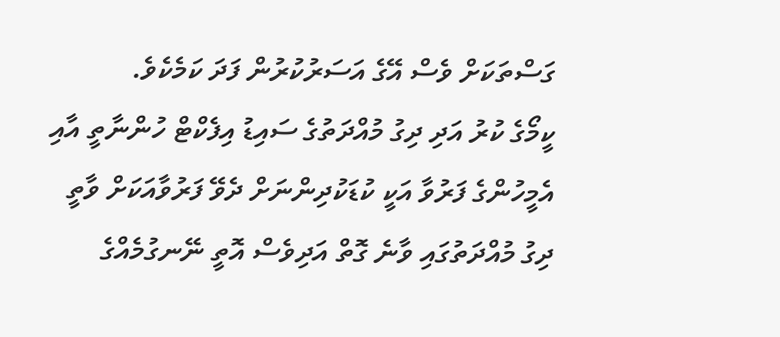ގަސްތަކަށް ވެސް އޭގެ އަސަރުކުރުން ފަދަ ކަމެކެވެ.
ކީމޯގެ ކުރު އަދި ދިގު މުއްދަތުގެ ސައިޑު އިފެކްޓް ހުންނާތީ އާއި އެމީހުންގެ ފަރުވާ އަކީ ކުޑަކުދިންނަށް ދެވޭ ފަރުވާއަކަށް ވާތީ ދިގު މުއްދަތުގައި ވާނެ ގޮތް އަދިވެސް އޮތީ ނޭނގުމެއްގެ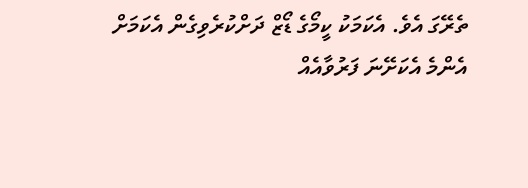ތެރޭގަ އެވެ. އެކަމަކު ކީމޯގެ ޑޯޒް ދަށްކުރެވިގެން އެކަމަށް އެންމެ އެކަށޭނަ ފަރުވާއެއް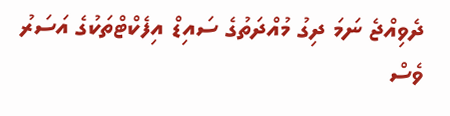ދެވިއްޖެ ނަމަ ދިގު މުއްދަތުގެ ސައިޑް އިފެކްޓްތަކުގެ އަސަރު ވެސް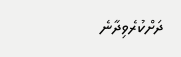ދަށްކުރެވިދާނެ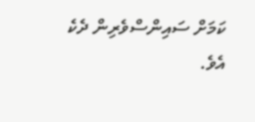ކަމަށް ސައިންސްވެރިން ދެކެ އެވެ.